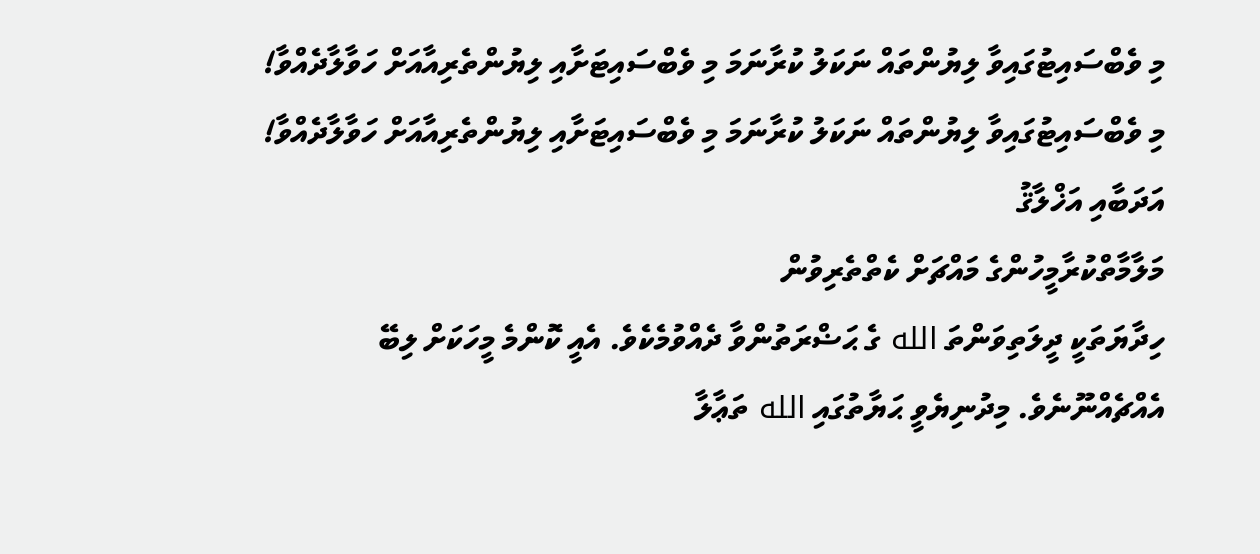މި ވެބްސައިޓުގައިވާ ލިޔުންތައް ނަކަލު ކުރާނަމަ މި ވެބްސައިޓަށާއި ލިޔުންތެރިއާއަށް ހަވާލާދެއްވާ!
މި ވެބްސައިޓުގައިވާ ލިޔުންތައް ނަކަލު ކުރާނަމަ މި ވެބްސައިޓަށާއި ލިޔުންތެރިއާއަށް ހަވާލާދެއްވާ!
އަދަބާއި އަޚްލާޤު
މަލާމާތްކުރާމީހުންގެ މައްޗަށް ކެތްތެރިވުން
ހިދާޔަތަކީ ދީލަތިވަންތަ الله ގެ ޙަޟްރަތުންވާ ދެއްވުމެކެވެ. އެއީ ކޮންމެ މީހަކަށް ލިބޭ އެއްޗެއްނޫނެވެ. މިދުނިޔެވީ ޙަޔާތުގައި الله ތަޢާލާ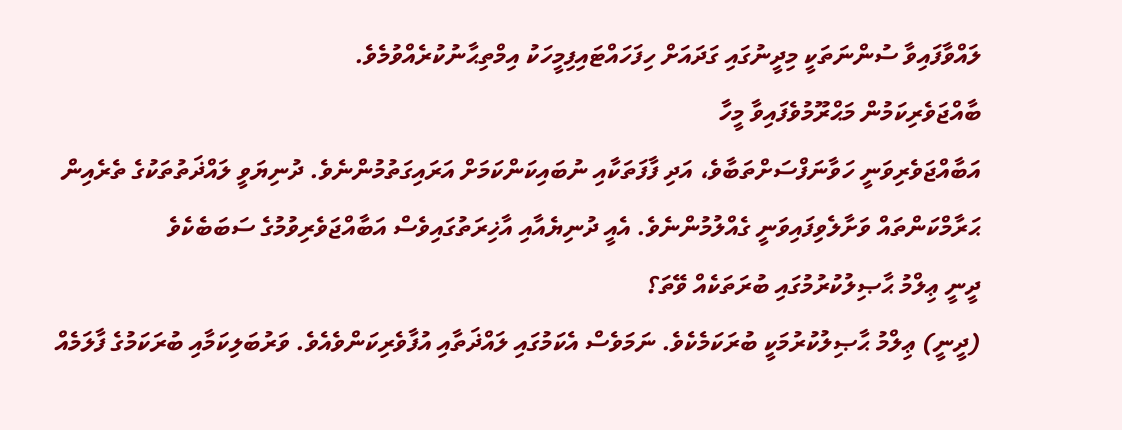ލައްވާފައިވާ ސުންނަތަކީ މިދީނުގައި ގަދައަށް ހިފަހައްޓައިފިމީހަކު އިމްތިޙާނުކުރެއްވުމެވެ.
ބާއްޖަވެރިކަމުން މަޙްރޫމުވެފައިވާ މީހާ
އަބާއްޖަވެރިވަނީ ހަވާނަފްސަށްތަބާވެ، އަދި ފާފަތަކާއި ނުބައިކަންކަމަށް އަރައިގަތުމުންނެވެ. ދުނިޔަވީ ލައްޛަތުތަކުގެ ތެރެއިން ޙަރާމްކަންތައް ވަށާލެވިފައިވަނީ ގެއްލުމުންނެވެ. އެއީ ދުނިޔެއާއި އާޚިރަތުގައިވެސް އަބާއްޖަވެރިވުމުގެ ސަބަބެކެވެ
ދީނީ ޢިލްމު ޙާޞިލުކުރުމުގައި ބުރަތަކެއް ވޭތަ؟
(ދީނީ) ޢިލްމު ޙާޞިލުކުރުމަކީ ބުރަކަމެކެވެ. ނަމަވެސް އެކަމުގައި ލައްޛަތާއި އުފާވެރިކަންވެއެވެ. ވަރުބަލިކަމާއި ބުރަކަމުގެ ފާލަމެއް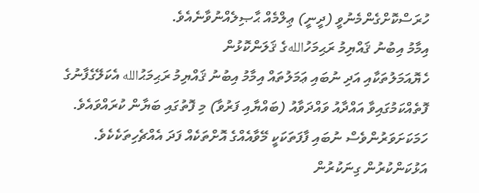ހުރަސްކޮށްގެންމެނުވީ (ދީނީ) ޢިލްމެއް ޙާޞިލެއްނުވާނެއެވެ.
އިމާމު އިބުނު ޤައްޔިމު ރަޙިމަހުاللهގެ ޤަލަންކޮޅުން
ހެޔޮއަމަލުތަކާއި އަދި ނުބައި ޢަމަލުތައް އިމާމު އިބުނު ޤައްޔިމު ރަޙިމަޙުالله އެކަލޭގެފާނުގެ ފޮތެއްކަމުގައިވާ އައްދާއު ވައްދަވާއު (ބައްޔާއި ފަރުވާ) މި ފޮތުގައި ބަޔާން ކުރައްވައެވެ. ހަމަކަށަވަރުންވެސް ނުބައި ފާފަތަކަކީ މޭވާއެއްގެ އޮށްތަކެއް ފަދަ އެއްޗެހިތަކެކެވެ.
އަޅުކަންކުރުން ގިނަކުރުން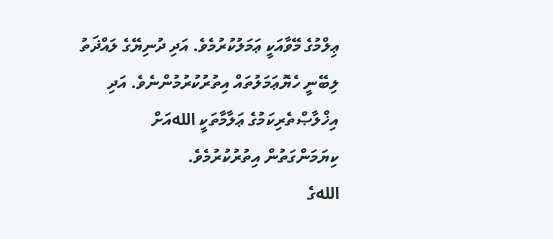ޢިލްމުގެ މޭވާއަކީ ޢަމަލުކުރުމެވެ. އަދި ދުނިޔޭގެ ލައްޛަތު ލިބޭނީ ހެޔޮޢަމަލުތައް އިތުރުކުރުމުންނެވެ. އަދި އިޚްލާޞްތެރިކަމުގެ ޢަލާމާތަކީ اللهއަށް ކިޔަމަންގަތުން އިތުރުކުރުމެވެ.
اللهގެ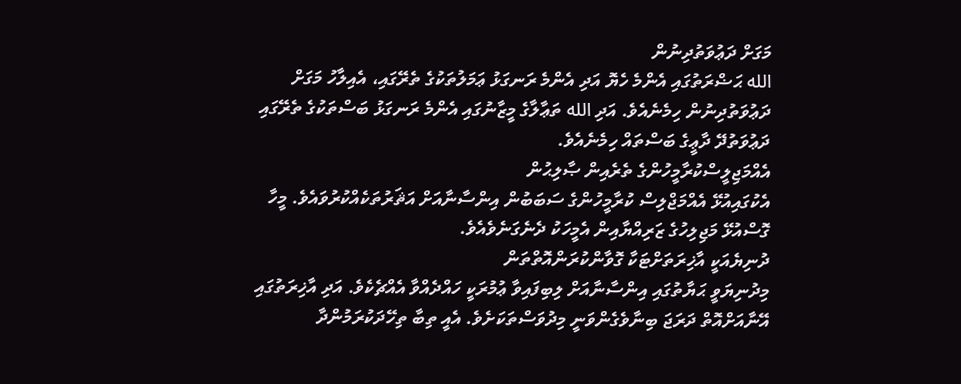މަގަށް ދަޢުވަތުދިނުން
الله ޙަޟްރަތުގައި އެންމެ ހެޔޮ އަދި އެންމެ ރަނގަޅު ޢަމަލުތަކުގެ ތެރޭގައި، އެއިލާހު މަގަށް ދަޢުވަތުދިނުން ހިމެނެއެވެ. އަދި الله ތަޢާލާގެ މީޒާނުގައި އެންމެ ރަނގަޅު ބަސްތަކުގެ ތެރޭގައި ދަޢުވަތުދޭ ދާޢީގެ ބަސްތައް ހިމެނެއެވެ.
އެއްމަޖިލީސްކުރާމީހުންގެ ތެރެއިން ޞާލިޙުން
އެކުގައިއުޅޭ އެއްމަޖްލިސް ކުރާމީހުންގެ ސަބަބުން އިންސާނާއަށް އަޘަރުތަކެއްކުރުވައެވެ. މީހާ ގޮސްއުޅޭ މަޖިލިހުގެ ޒަރިއްޔާއިން އެމީހަކު ދެނެގަނެވެއެވެ.
ދުނިޔެއަކީ އާޚިރަތަށްޓަކާ ގޮވާންކުރަންއޮތްތަން
މިދުނިޔަވީ ޙަޔާތުގައި އިންސާނާއަށް ލިބިފައިވާ ޢުމުރަކީ ހައްދެއްވާ އެއްޗެކެވެ. އަދި އާޚިރަތުގައި އޭނާއަށްއޮތް ދަރަޖަ ބިނާވެގެންވަނީ މިދުވަސްތަކަށެވެ. އެއީ ތިބާ ތިހޭދަކުރަމުންދާ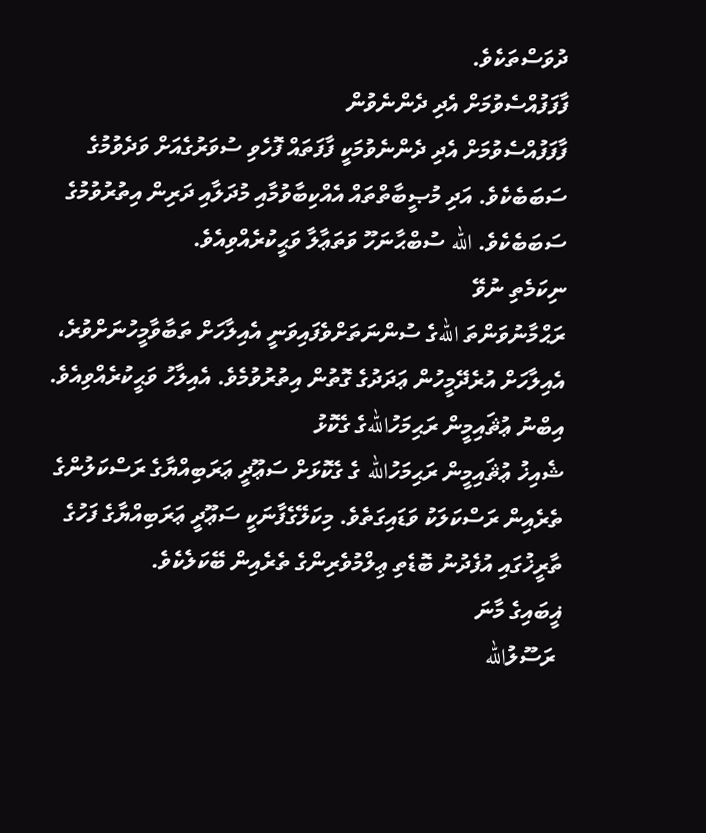ދުވަސްތަކެވެ.
ފާފަފުއްސެވުމަށް އެދި ދެންނެވުން
ފާފަފުއްސެވުމަށް އެދި ދެންނެވުމަކީ ފާފަތައް ފޮހެވި ސުވަރުގެއަށް ވަދެވުމުގެ ސަބަބެކެވެ. އަދި މުޞީބާތްތައް އެއްކިބާވުމާއި މުދަލާއި ދަރިން އިތުރުވުމުގެ ސަބަބެކެވެ. الله ސުބްޙާނަހޫ ވަތަޢާލާ ވަޙީކުރެއްވިއެވެ.
ނިކަމެތި ނުވޭ
ރަޙްމާނުވަންތަ اللهގެ ސުންނަތަށްވެފައިވަނީ އެއިލާހަށް ތަބާވާމީހުނަށްވުރެ، އެއިލާހަށް އުރެދޭމީހުން ޢަދަދުގެ ގޮތުން އިތުރުވުމެވެ. އެއިލާހު ވަޙީކުރެއްވިއެވެ.
އިބްނު ޢުޘައިމީން ރަޙިމަހުاللهގެ ގެކޮޅު
ޝެއިޚު ޢުޘައިމީން ރަޙިމަހުالله ގެ ގެކޮޅަށް ސަޢޫދީ ޢަރަބިއްޔާގެ ރަސްކަލުންގެ ތެރެއިން ރަސްކަލަކު ވަޑައިގަތެވެ. މިކަލޭގެފާނަކީ ސަޢޫދީ ޢަރަބިއްޔާގެ ފަހުގެ ތާރީޚުގައި އުފެދުނު ބޮޑެތި ޢިލްމުވެރިންގެ ތެރެއިން ބޭކަލެކެވެ.
ޣީބައިގެ މާނަ
 ރަސޫލުالله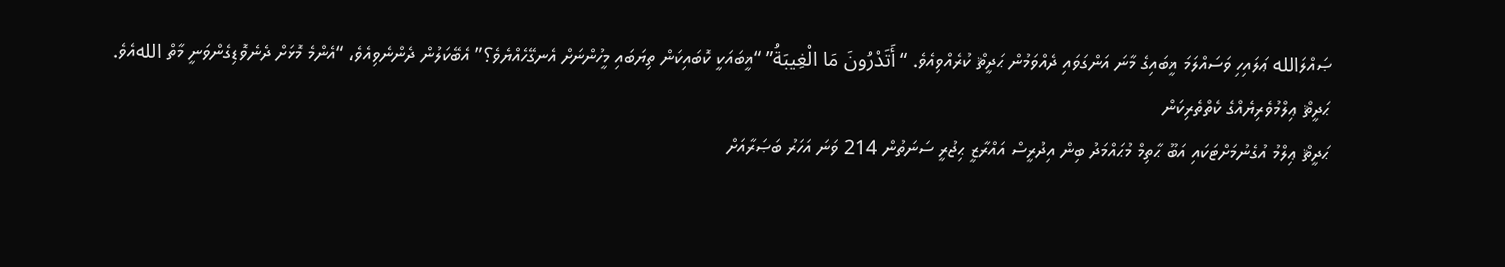ޞައްލަالله ޢަލައިހި ވަސައްލަމަ ޣީބައިގެ މާނަ އަންގަވައި ދެއްވަމުން ޙަދީޘް ކުރެއްވިއެވެ. “أَتَدْرُونَ مَا الْغِيبَةُ” “ޣީބައަކީ ކޮބައިކަން ތިޔަބައި މީހުންނަށް އެނގޭހެއްޔެވެ؟” އެބޭކަލުން ދެންނެވިއެވެ، “އެންމެ މޮޅަށް ދެނެވޮޑިގެންވަނީ މާތް اللهއެވެ.
ޙަދީޘް ޢިލްމުވެރިޔެއްގެ ކެތްތެރިކަން
ޙަދީޘް ޢިލްމު އުގެނުމަށްޓަކައި އަބޫ ޙާތިމް މުޙައްމަދު ބިން އިދުރީސް އައްރާޒީ ޙިޖުރީ ސަނަތުން 214 ވަނަ އަހަރު ބަޞަރާއަށް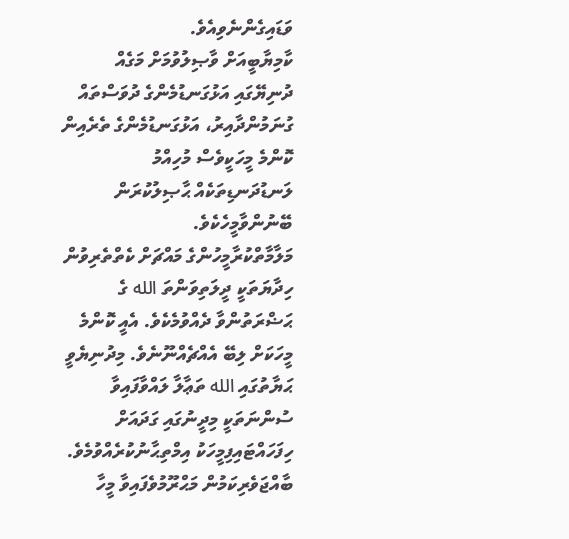ވަޑައިގެންނެވިއެވެ.
ކާމިޔާބީއަށް ވާޞިލުވުމަށް މަގެއް
ދުނިޔޭގައި އަޅުގަނޑުމެންގެ ދުވަސްތައް ގުނަމުންދާއިރު، އަޅުގަނޑުމެންގެ ތެރެއިން ކޮންމެ މީހަކީވެސް މުހިއްމު ލަނޑުދަނޑިތަކެއް ޙާޞިލުކުރަން ބޭނުންވާމީހެކެވެ.
މަލާމާތްކުރާމީހުންގެ މައްޗަށް ކެތްތެރިވުން
ހިދާޔަތަކީ ދީލަތިވަންތަ الله ގެ ޙަޟްރަތުންވާ ދެއްވުމެކެވެ. އެއީ ކޮންމެ މީހަކަށް ލިބޭ އެއްޗެއްނޫނެވެ. މިދުނިޔެވީ ޙަޔާތުގައި الله ތަޢާލާ ލައްވާފައިވާ ސުންނަތަކީ މިދީނުގައި ގަދައަށް ހިފަހައްޓައިފިމީހަކު އިމްތިޙާނުކުރެއްވުމެވެ.
ބާއްޖަވެރިކަމުން މަޙްރޫމުވެފައިވާ މީހާ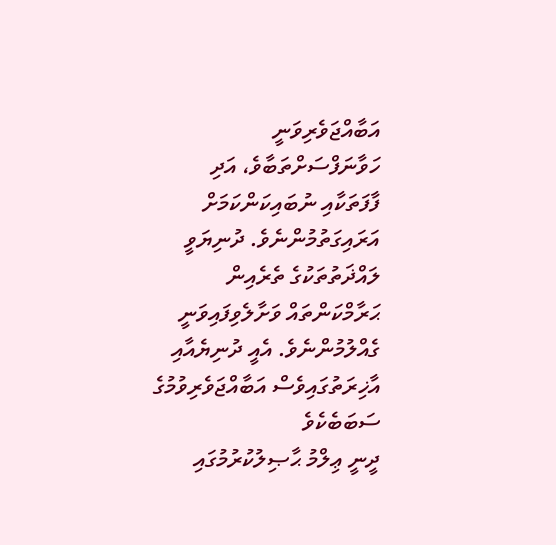އަބާއްޖަވެރިވަނީ ހަވާނަފްސަށްތަބާވެ، އަދި ފާފަތަކާއި ނުބައިކަންކަމަށް އަރައިގަތުމުންނެވެ. ދުނިޔަވީ ލައްޛަތުތަކުގެ ތެރެއިން ޙަރާމްކަންތައް ވަށާލެވިފައިވަނީ ގެއްލުމުންނެވެ. އެއީ ދުނިޔެއާއި އާޚިރަތުގައިވެސް އަބާއްޖަވެރިވުމުގެ ސަބަބެކެވެ
ދީނީ ޢިލްމު ޙާޞިލުކުރުމުގައި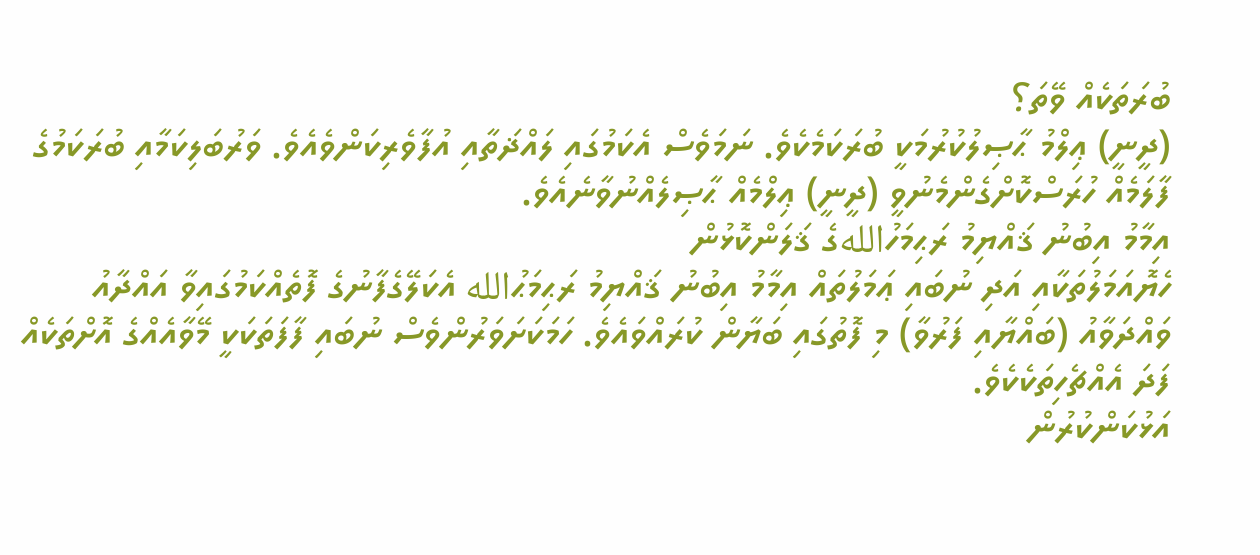ބުރަތަކެއް ވޭތަ؟
(ދީނީ) ޢިލްމު ޙާޞިލުކުރުމަކީ ބުރަކަމެކެވެ. ނަމަވެސް އެކަމުގައި ލައްޛަތާއި އުފާވެރިކަންވެއެވެ. ވަރުބަލިކަމާއި ބުރަކަމުގެ ފާލަމެއް ހުރަސްކޮށްގެންމެނުވީ (ދީނީ) ޢިލްމެއް ޙާޞިލެއްނުވާނެއެވެ.
އިމާމު އިބުނު ޤައްޔިމު ރަޙިމަހުاللهގެ ޤަލަންކޮޅުން
ހެޔޮއަމަލުތަކާއި އަދި ނުބައި ޢަމަލުތައް އިމާމު އިބުނު ޤައްޔިމު ރަޙިމަޙުالله އެކަލޭގެފާނުގެ ފޮތެއްކަމުގައިވާ އައްދާއު ވައްދަވާއު (ބައްޔާއި ފަރުވާ) މި ފޮތުގައި ބަޔާން ކުރައްވައެވެ. ހަމަކަށަވަރުންވެސް ނުބައި ފާފަތަކަކީ މޭވާއެއްގެ އޮށްތަކެއް ފަދަ އެއްޗެހިތަކެކެވެ.
އަޅުކަންކުރުން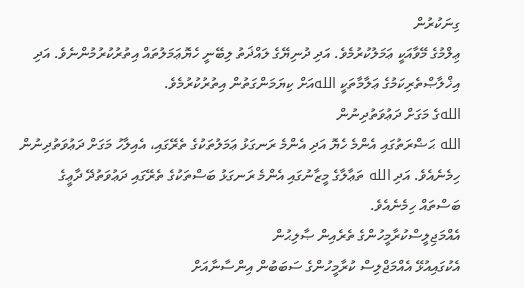ގިނަކުރުން
ޢިލްމުގެ މޭވާއަކީ ޢަމަލުކުރުމެވެ. އަދި ދުނިޔޭގެ ލައްޛަތު ލިބޭނީ ހެޔޮޢަމަލުތައް އިތުރުކުރުމުންނެވެ. އަދި އިޚްލާޞްތެރިކަމުގެ ޢަލާމާތަކީ اللهއަށް ކިޔަމަންގަތުން އިތުރުކުރުމެވެ.
اللهގެ މަގަށް ދަޢުވަތުދިނުން
الله ޙަޟްރަތުގައި އެންމެ ހެޔޮ އަދި އެންމެ ރަނގަޅު ޢަމަލުތަކުގެ ތެރޭގައި، އެއިލާހު މަގަށް ދަޢުވަތުދިނުން ހިމެނެއެވެ. އަދި الله ތަޢާލާގެ މީޒާނުގައި އެންމެ ރަނގަޅު ބަސްތަކުގެ ތެރޭގައި ދަޢުވަތުދޭ ދާޢީގެ ބަސްތައް ހިމެނެއެވެ.
އެއްމަޖިލީސްކުރާމީހުންގެ ތެރެއިން ޞާލިޙުން
އެކުގައިއުޅޭ އެއްމަޖްލިސް ކުރާމީހުންގެ ސަބަބުން އިންސާނާއަށް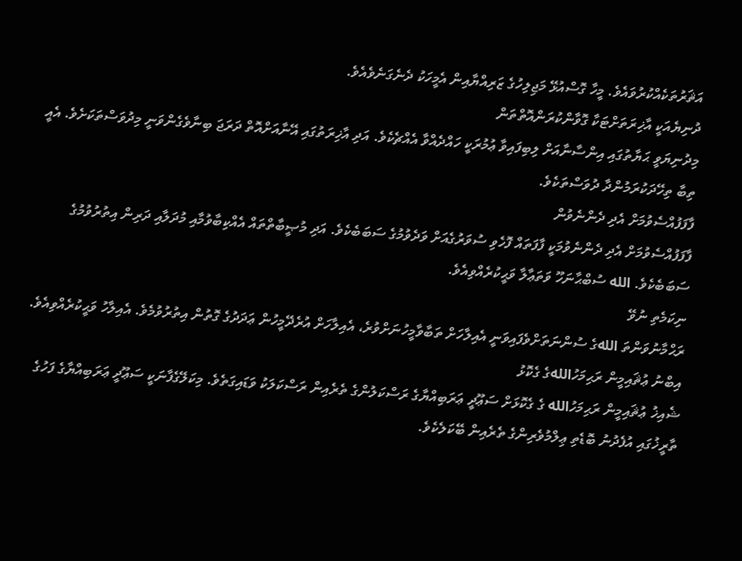އަޘަރުތަކެއްކުރުވައެވެ. މީހާ ގޮސްއުޅޭ މަޖިލިހުގެ ޒަރިއްޔާއިން އެމީހަކު ދެނެގަނެވެއެވެ.
ދުނިޔެއަކީ އާޚިރަތަށްޓަކާ ގޮވާންކުރަންއޮތްތަން
މިދުނިޔަވީ ޙަޔާތުގައި އިންސާނާއަށް ލިބިފައިވާ ޢުމުރަކީ ހައްދެއްވާ އެއްޗެކެވެ. އަދި އާޚިރަތުގައި އޭނާއަށްއޮތް ދަރަޖަ ބިނާވެގެންވަނީ މިދުވަސްތަކަށެވެ. އެއީ ތިބާ ތިހޭދަކުރަމުންދާ ދުވަސްތަކެވެ.
ފާފަފުއްސެވުމަށް އެދި ދެންނެވުން
ފާފަފުއްސެވުމަށް އެދި ދެންނެވުމަކީ ފާފަތައް ފޮހެވި ސުވަރުގެއަށް ވަދެވުމުގެ ސަބަބެކެވެ. އަދި މުޞީބާތްތައް އެއްކިބާވުމާއި މުދަލާއި ދަރިން އިތުރުވުމުގެ ސަބަބެކެވެ. الله ސުބްޙާނަހޫ ވަތަޢާލާ ވަޙީކުރެއްވިއެވެ.
ނިކަމެތި ނުވޭ
ރަޙްމާނުވަންތަ اللهގެ ސުންނަތަށްވެފައިވަނީ އެއިލާހަށް ތަބާވާމީހުނަށްވުރެ، އެއިލާހަށް އުރެދޭމީހުން ޢަދަދުގެ ގޮތުން އިތުރުވުމެވެ. އެއިލާހު ވަޙީކުރެއްވިއެވެ.
އިބްނު ޢުޘައިމީން ރަޙިމަހުاللهގެ ގެކޮޅު
ޝެއިޚު ޢުޘައިމީން ރަޙިމަހުالله ގެ ގެކޮޅަށް ސަޢޫދީ ޢަރަބިއްޔާގެ ރަސްކަލުންގެ ތެރެއިން ރަސްކަލަކު ވަޑައިގަތެވެ. މިކަލޭގެފާނަކީ ސަޢޫދީ ޢަރަބިއްޔާގެ ފަހުގެ ތާރީޚުގައި އުފެދުނު ބޮޑެތި ޢިލްމުވެރިންގެ ތެރެއިން ބޭކަލެކެވެ.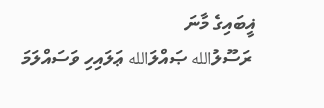ޣީބައިގެ މާނަ
 ރަސޫލުالله ޞައްލަالله ޢަލައިހި ވަސައްލަމަ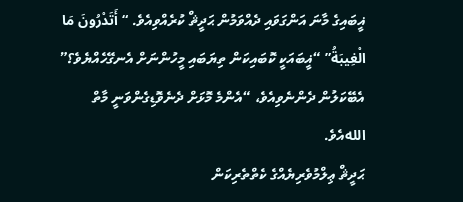ޣީބައިގެ މާނަ އަންގަވައި ދެއްވަމުން ޙަދީޘް ކުރެއްވިއެވެ. “أَتَدْرُونَ مَا الْغِيبَةُ” “ޣީބައަކީ ކޮބައިކަން ތިޔަބައި މީހުންނަށް އެނގޭހެއްޔެވެ؟” އެބޭކަލުން ދެންނެވިއެވެ، “އެންމެ މޮޅަށް ދެނެވޮޑިގެންވަނީ މާތް اللهއެވެ.
ޙަދީޘް ޢިލްމުވެރިޔެއްގެ ކެތްތެރިކަން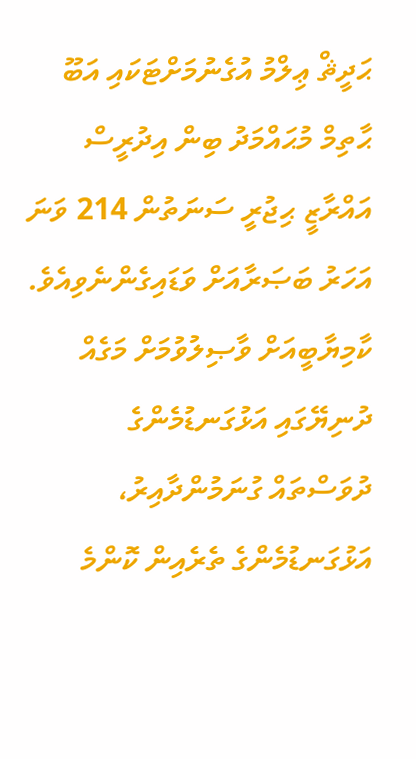ޙަދީޘް ޢިލްމު އުގެނުމަށްޓަކައި އަބޫ ޙާތިމް މުޙައްމަދު ބިން އިދުރީސް އައްރާޒީ ޙިޖުރީ ސަނަތުން 214 ވަނަ އަހަރު ބަޞަރާއަށް ވަޑައިގެންނެވިއެވެ.
ކާމިޔާބީއަށް ވާޞިލުވުމަށް މަގެއް
ދުނިޔޭގައި އަޅުގަނޑުމެންގެ ދުވަސްތައް ގުނަމުންދާއިރު، އަޅުގަނޑުމެންގެ ތެރެއިން ކޮންމެ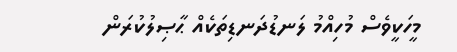މީހަކީވެސް މުހިއްމު ލަނޑުދަނޑިތަކެއް ޙާޞިލުކުރަން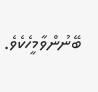ބޭނުންވާމީހެކެވެ.